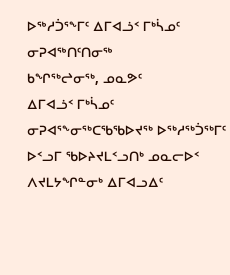ᐅᖅᓱᑑᕐᖕᒥᑦ ᐃᒥᐊᓘᑉ ᒥᒃᓵᓄᑦ ᓂᕈᐊᖅᑎᑦᑎᓂᖅ
ᑲᖏᕐᒃᖠᓂᕐᒃ, ᓄᓇᕗᑦ
ᐃᒥᐊᓘᑉ ᒥᒃᓵᓄᑦ ᓂᕈᐊᕐᖕᓂᕐᒃᑕᖃᖃᐅᔪᕐᒃ ᐅᕐᒃᓱᕐᒃᑑᕐᒃᒥᑦ ᐅᑉᓗᒥ ᖃᐅᔨᔪᒪᑉᓗᑎᒃ ᓄᓇᓕᐅᑉ ᐱᔪᒪᔭᖏᓐᓂᒃ ᐃᒥᐊᓗᐃᑦ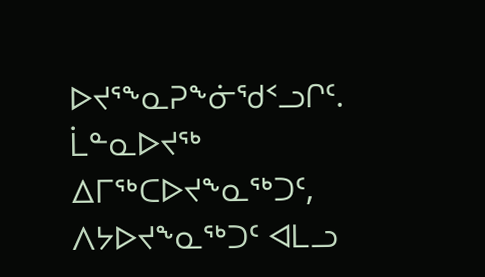ᐅᔪᕐᖕᓇᕈᖕᓃᖁᑉᓗᒋᑦ. ᒫᓐᓇᐅᔪᕐᒃ ᐃᒥᕐᒃᑕᐅᔪᖕᓇᕐᒃᑐᑦ, ᐱᔭᐅᔪᖕᓇᕐᒃᑐᑦ ᐊᒪᓗ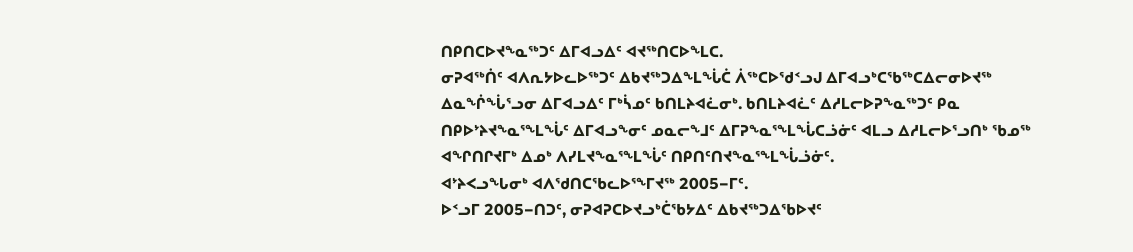ᑎᑭᑎᑕᐅᔪᖕᓇᕐᒃᑐᑦ ᐃᒥᐊᓗᐃᑦ ᐊᔪᕐᒃᑎᑕᐅᖕᒪᑕ.
ᓂᕈᐊᕐᒃᑏᑦ ᐊᐱᕆᔭᐅᓚᐅᕐᒃᑐᑦ ᐃᑲᔪᕐᒃᑐᐃᖕᒪᖕᒑᑖ ᐲᕐᒃᑕᐅᖁᑉᓗᒍ ᐃᒥᐊᓗᒃᑕᖃᕐᒃᑕᐃᓕᓂᐅᔪᕐᒃ ᐃᓇᖐᖔᕐᓗᓂ ᐃᒥᐊᓗᐃᑦ ᒥᒃᓵᓄᑦ ᑲᑎᒪᔨᐊᓛᓂᒃ. ᑲᑎᒪᔨᐊᓛᑦ ᐃᓱᒪᓕᐅᕈᖕᓇᕐᒃᑐᑦ ᑭᓇ ᑎᑭᐅᔾᔨᔪᖕᓇᕐᖕᒪᖕᒑᑦ ᐃᒥᐊᓗᖕᓂᑦ ᓄᓇᓕᖕᒧᑦ ᐃᒥᕈᖕᓇᕐᖕᒪᖕᒑᑕᓘᓃᑦ ᐊᒪᓗ ᐃᓱᒪᓕᐅᕐᓗᑎᒃ ᖃᓄᕐᒃ ᐊᖏᑎᒋᔪᒥᒃ ᐃᓄᒃ ᐱᓯᒪᔪᖕᓇᕐᖕᒪᖕᒑᑦ ᑎᑭᑎᑦᑎᔪᖕᓇᕐᖕᒪᖕᒑᓘᓃᑦ.
ᐊᔾᔨᐸᓗᖓᓂᒃ ᐊᐱᖁᑎᑕᖃᓚᐅᕐᖕᒥᔪᕐᒃ 2005−ᒥᑦ.
ᐅᑉᓗᒥ 2005−ᑎᑐᑦ, ᓂᕈᐊᕈᑕᐅᔪᓗᒃᑖᖃᔭᐃᑦ ᐃᑲᔪᕐᒃᑐᐃᖃᐅᔪᑦ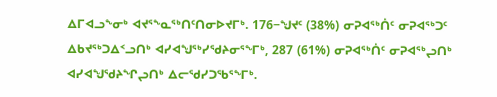ᐃᒥᐊᓗᖕᓂᒃ ᐊᔪᕐᖕᓇᕐᒃᑎᑦᑎᓂᐅᔪᒥᒃ. 176−ᖑᔪᑦ (38%) ᓂᕈᐊᕐᒃᑏᑦ ᓂᕈᐊᕐᒃᑐᑦ ᐃᑲᔪᕐᒃᑐᐃᑉᓗᑎᒃ ᐊᓯᐊᖑᕐᒃᓯᖁᔨᓂᕐᖕᒥᒃ, 287 (61%) ᓂᕈᐊᕐᒃᑏᑦ ᓂᕈᐊᕐᒃᖢᑎᒃ ᐊᓯᐊᖑᖁᔨᖏᖢᑎᒃ ᐃᓕᖁᓯᑐᖃᕐᖕᒥᒃ.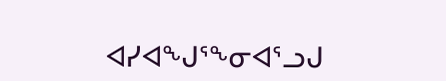ᐊᓯᐊᖑᕐᖕᓂᐊᕐᓗᒍ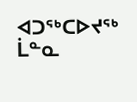ᐊᑐᕐᒃᑕᐅᔪᕐᒃ ᒫᓐᓇ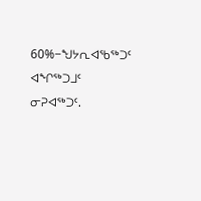60%−ᖑᔭᕆᐊᖃᕐᒃᑐᑦ ᐊᖏᕐᒃᑐᒧᑦ ᓂᕈᐊᕐᒃᑐᑦ.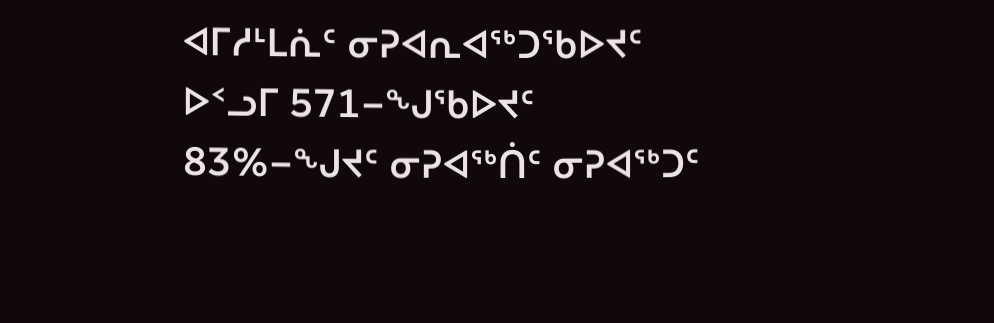ᐊᒥᓱᒻᒪᕇᑦ ᓂᕈᐊᕆᐊᕐᒃᑐᖃᐅᔪᑦ ᐅᑉᓗᒥ 571−ᖑᖃᐅᔪᑦ 83%−ᖑᔪᑦ ᓂᕈᐊᕐᒃᑏᑦ ᓂᕈᐊᕐᒃᑐᑦ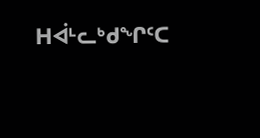ᕼᐋᒻᓚᒃᑯᖏᑦᑕ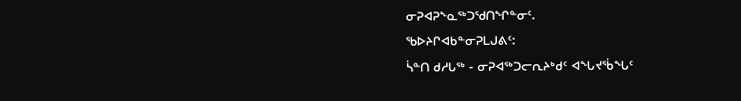ᓂᕈᐊᕈᖕᓇᕐᒃᑐᖁᑎᖏᓐᓂᑦ.
ᖃᐅᔨᒋᐊᑲᓐᓂᕈᒪᒍᕕᑦ:
ᓵᓐᑎ ᑯᓱᒐᕐᒃ - ᓂᕈᐊᕐᒃᑐᓕᕆᔨᒃᑯᑦ ᐊᖓᔪᕐᑳᖓᑦ